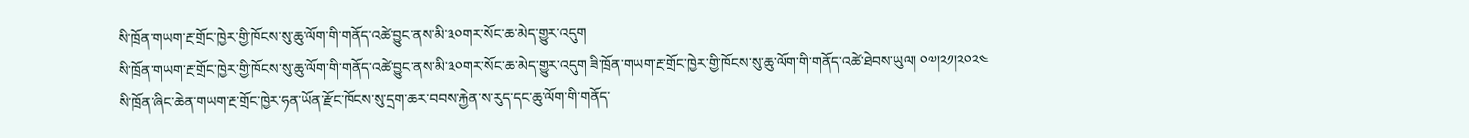སི་ཁྲོན་གཡག་རྔ་གྲོང་ཁྱེར་གྱི་ཁོངས་སུ་ཆུ་ལོག་གི་གནོད་འཚེ་བྱུང་ནས་མི་༣༠གར་སོང་ཆ་མེད་གྱུར་འདུག
སི་ཁྲོན་གཡག་རྔ་གྲོང་ཁྱེར་གྱི་ཁོངས་སུ་ཆུ་ལོག་གི་གནོད་འཚེ་བྱུང་ནས་མི་༣༠གར་སོང་ཆ་མེད་གྱུར་འདུག ཟི་ཁྲོན་གཡག་རྔ་གྲོང་ཁྱེར་གྱི་ཁོངས་སུ་ཆུ་ལོག་གི་གནོད་འཚེ་ཐེབས་ཡུལ། ༠༧།༢༡།༢༠༢༤
སི་ཁྲོན་ཞིང་ཆེན་གཡག་རྔ་གྲོང་ཁྱེར་ཧན་ཡོན་རྫོང་ཁོངས་སུ་དྲག་ཆར་བབས་རྐྱེན་ས་རུད་དང་ཆུ་ལོག་གི་གནོད་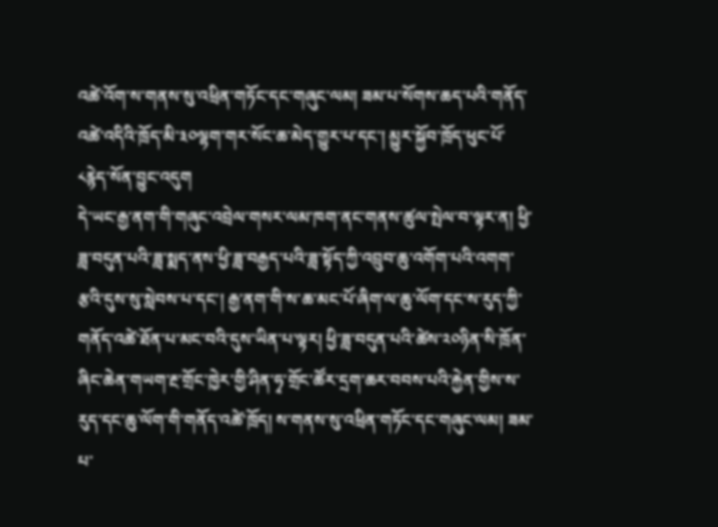འཚེ་འོག་ས་གནས་སུ་འཕྲིན་གཏོང་དང་གཞུང་ལམ། ཟམ་པ་སོགས་ཆད་པའི་གནོད་འཚེ་འདིའི་ཁྲོད་མི་༣༠ལྷག་གར་སོང་ཆ་མེད་གྱུར་པ་དང་། མྱུར་སྐྱོབ་ཁྲོད་ཕུང་པོ་༨རྙེད་སོན་བྱུང་འདུག
དེ་ཡང་རྒྱ་ནག་གི་གཞུང་འབྲེལ་གསར་ལམ་ཁག་ནང་གནས་ཚུལ་སྤེལ་བ་ལྟར་ན། ཕྱི་ཟླ་བདུན་པའི་ཟླ་སྨད་ནས་ཕྱི་ཟླ་བརྒྱད་པའི་ཟླ་སྟོད་ཀྱི་འབྲུབ་ཆུ་འགོག་པའི་འགག་རྩའི་དུས་སུ་སླེབས་པ་དང་། རྒྱ་ནག་གི་ས་ཆ་མང་པོ་ཞིག་ལ་ཆུ་ལོག་དང་ས་རུད་ཀྱི་གནོད་འཚེ་ཐོན་པ་མང་བའི་དུས་ཡིན་པ་ལྟར། ཕྱི་ཟླ་བདུན་པའི་ཚེས་༢༠ཉིན་སི་ཁྲོན་ཞིང་ཆེན་གཡག་རྔ་གྲོང་ཁྱེར་གྱི་ཤིན་ཧྭ་གྲོང་ཚོར་དྲག་ཆར་བབས་པའི་རྐྱེན་གྱིས་ས་རུད་དང་ཆུ་ལོག་གི་གནོད་འཚེ་ཁྲོད། ས་གནས་སུ་འཕྲིན་གཏོང་དང་གཞུང་ལམ། ཟམ་པ་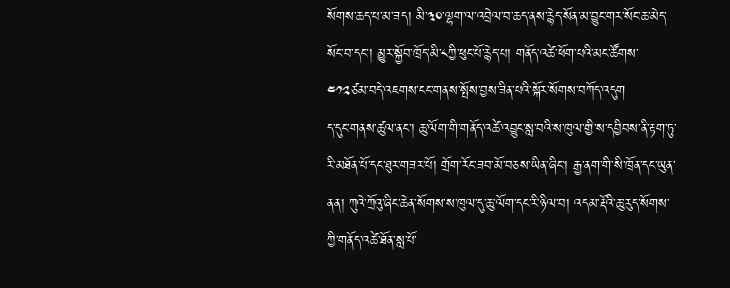སོགས་ཆད་པ་མ་ཟད། མི་༣༠་ལྷག་ལ་འབྲེལ་བ་ཆད་ནས་རྙེད་སོན་མ་བྱུང་གར་སོང་ཆ་མེད་སོང་བ་དང་། མྱུར་སྐྱོབ་ཁྲོད་མི་༨ཀྱི་ཕུང་པོ་རྙེད་པ། གནོད་འཚེ་ཕོག་པའི་མང་ཚོགས་༤༡༢ཙམ་བདེ་འཇགས་ངང་གནས་སྤོས་བྱས་ཟིན་པའི་སྐོར་སོགས་བཀོད་འདུག
ད་དུང་གནས་ཚུལ་ནང་། ཆུ་ལོག་གི་གནོད་འཚེ་འབྱུང་སླ་བའི་ས་ཁུལ་གྱི་ས་དབྱིབས་ནི་རྟག་ཏུ་རི་མཐོན་པོ་དང་ཐུར་གཟར་པོ། གྲོག་རོང་ཟབ་མོ་བཅས་ཡིན་ཞིང་། རྒྱ་ནག་གི་སི་ཁྲོན་དང་ཡུན་ནན། ཀུའེ་ཀྲོའུ་ཞིང་ཆེན་སོགས་ས་ཁུལ་དུ་ཆུ་ལོག་དང་རི་ཉིལ་བ། འདམ་རྡོའི་ཆུ་རུད་སོགས་ཀྱི་གནོད་འཚེ་ཐོན་སླ་པོ་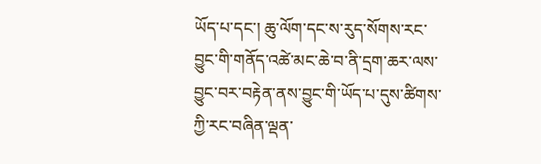ཡོད་པ་དང་། ཆུ་ལོག་དང་ས་རུད་སོགས་རང་བྱུང་གི་གནོད་འཚེ་མང་ཆེ་བ་ནི་དྲག་ཆར་ལས་བྱུང་བར་བརྟེན་ནས་བྱུང་གི་ཡོད་པ་དུས་ཚིགས་ཀྱི་རང་བཞིན་ལྡན་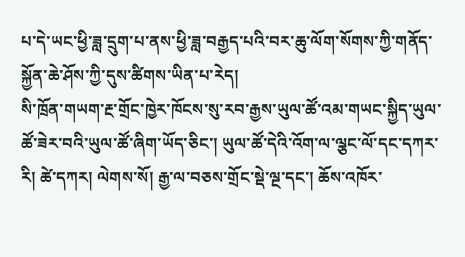པ་དེ་ཡང་ཕྱི་ཟླ་དྲུག་པ་ནས་ཕྱི་ཟླ་བརྒྱད་པའི་བར་ཆུ་ལོག་སོགས་ཀྱི་གནོད་སྐྱོན་ཆེ་ཤོས་ཀྱི་དུས་ཚིགས་ཡིན་པ་རེད།
སི་ཁྲོན་གཡག་རྔ་གྲོང་ཁྱེར་ཁོངས་སུ་རབ་རྒྱས་ཡུལ་ཚོ་འམ་གཡང་སྐྱིད་ཡུལ་ཚོ་ཟེར་བའི་ཡུལ་ཚོ་ཞིག་ཡོད་ཅིང་། ཡུལ་ཚོ་དེའི་འོག་ལ་ལྕང་ལོ་དང་དཀར་རི། ཚེ་དཀར། ལེགས་སོ། རྒྱ་ལ་བཅས་གྲོང་སྡེ་ལྔ་དང་། ཆོས་འཁོར་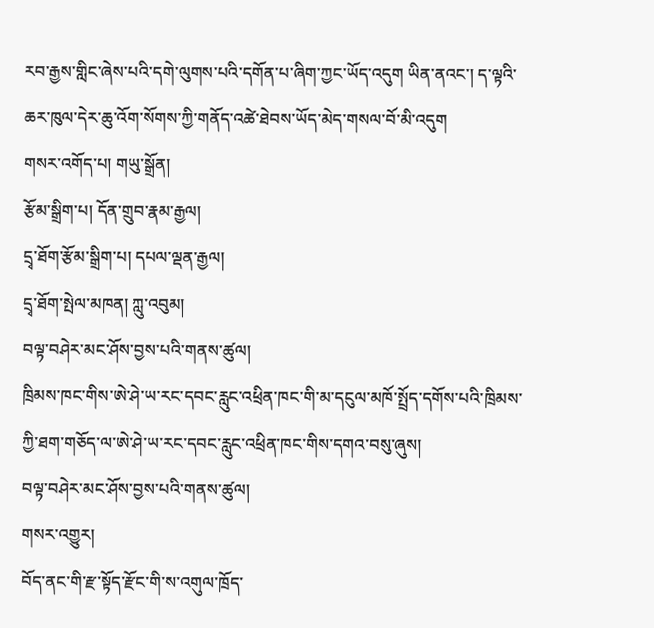རབ་རྒྱས་གླིང་ཞེས་པའི་དགེ་ལུགས་པའི་དགོན་པ་ཞིག་ཀྱང་ཡོད་འདུག ཡིན་ནའང་། ད་ལྟའི་ཆར་ཁུལ་དེར་ཆུ་འོག་སོགས་ཀྱི་གནོད་འཚེ་ཐེབས་ཡོད་མེད་གསལ་བོ་མི་འདུག
གསར་འགོད་པ། གཡུ་སྒྲོན།
རྩོམ་སྒྲིག་པ། དོན་གྲུབ་རྣམ་རྒྱལ།
དྲྭ་ཐོག་རྩོམ་སྒྲིག་པ། དཔལ་ལྡན་རྒྱལ།
དྲྭ་ཐོག་སྤེལ་མཁན། ཀླུ་འབུམ།
བལྟ་བཤེར་མང་ཤོས་བྱས་པའི་གནས་ཚུལ།
ཁྲིམས་ཁང་གིས་ཨེ་ཤེ་ཡ་རང་དབང་རླུང་འཕྲིན་ཁང་གི་མ་དངུལ་མཁོ་སྤྲོད་དགོས་པའི་ཁྲིམས་ཀྱི་ཐག་གཅོད་ལ་ཨེ་ཤེ་ཡ་རང་དབང་རླུང་འཕྲིན་ཁང་གིས་དགའ་བསུ་ཞུས།
བལྟ་བཤེར་མང་ཤོས་བྱས་པའི་གནས་ཚུལ།
གསར་འགྱུར།
བོད་ནང་གི་རྫ་སྟོད་རྫོང་གི་ས་འགུལ་ཁྲོད་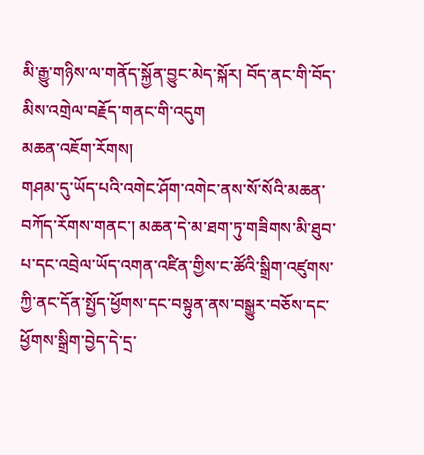མི་རྒྱུ་གཉིས་ལ་གནོད་སྐྱོན་བྱུང་མེད་སྐོར། བོད་ནང་གི་བོད་མིས་འགྲེལ་བརྗོད་གནང་གི་འདུག
མཆན་འཇོག་རོགས།
གཤམ་དུ་ཡོད་པའི་འགེང་ཤོག་འགེང་ནས་སོ་སོའི་མཆན་བཀོད་རོགས་གནང་། མཆན་དེ་མ་ཐག་ཏུ་གཟིགས་མི་ཐུབ་པ་དང་འབྲེལ་ཡོད་འགན་འཛིན་གྱིས་ང་ཚོའི་སྒྲིག་འཛུགས་ཀྱི་ནང་དོན་སྤྱོད་ཕྱོགས་དང་བསྟུན་ནས་བསྒྱུར་བཅོས་དང་ཕྱོགས་སྒྲིག་བྱེད་དེ་དྲ་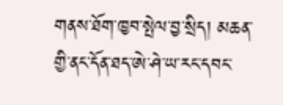གནས་ཐོག་ཁྱབ་སྤེལ་བྱ་སྲིད། མཆན་གྱི་ནང་དོན་ཐད་ཨེ་ཤེ་ཡ་རང་དབང་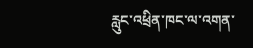རླུང་འཕྲིན་ཁང་ལ་འགན་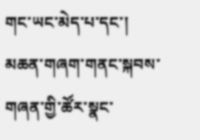གང་ཡང་མེད་པ་དང་། མཆན་གཞག་གནང་སྐབས་གཞན་གྱི་ཚོར་སྣང་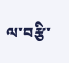ལ་བརྩི་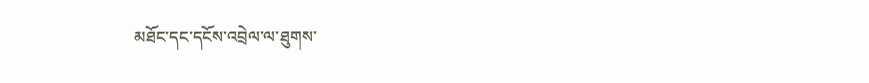མཐོང་དང་དངོས་འབྲེལ་ལ་ཐུགས་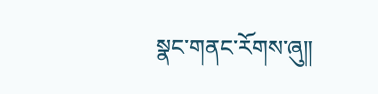སྣང་གནང་རོགས་ཞུ༎